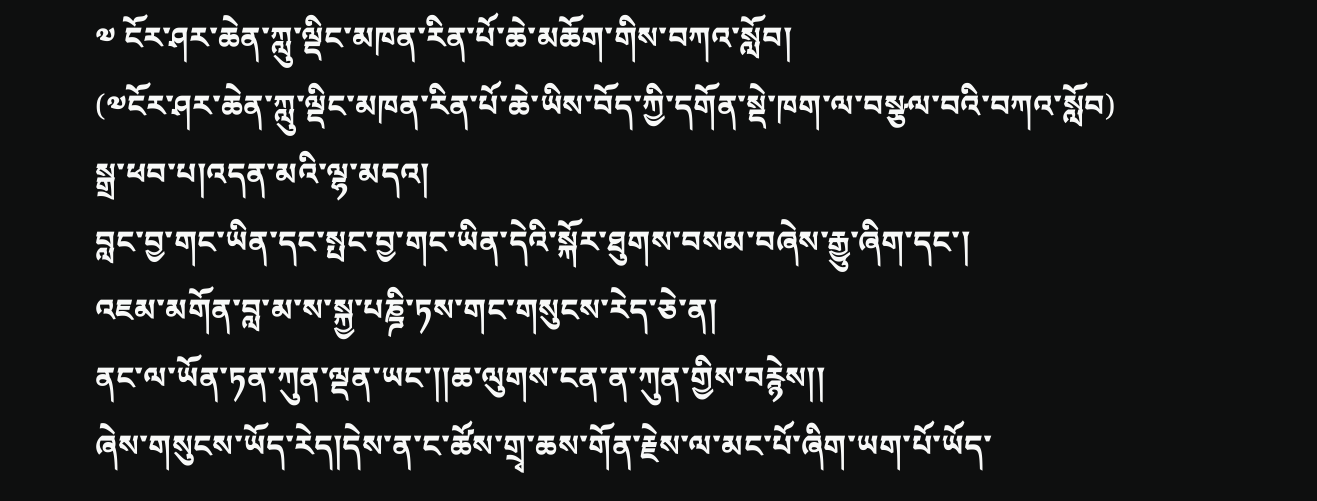༧ ངོར་ཤར་ཆེན་ཀླུ་ལྡིང་མཁན་རིན་པོ་ཆེ་མཆོག་གིས་བཀའ་སློབ།
(༧ངོར་ཤར་ཆེན་ཀླུ་ལྡིང་མཁན་རིན་པོ་ཆེ་ཡིས་བོད་ཀྱི་དགོན་སྡེ་ཁག་ལ་བསྩལ་བའི་བཀའ་སློབ)
སྒྲ་ཕབ་པ།འདན་མའི་ལྷ་མདའ།
བླང་བྱ་གང་ཡིན་དང་སྤང་བྱ་གང་ཡིན་དེའི་སྐོར་ཐུགས་བསམ་བཞེས་རྒྱུ་ཞིག་དང་།
འཇམ་མགོན་བླ་མ་ས་སྐྱ་པཎྜི་ཏས་གང་གསུངས་རེད་ཅེ་ན།
ནང་ལ་ཡོན་ཏན་ཀུན་ལྡན་ཡང་།།ཆ་ལུགས་ངན་ན་ཀུན་གྱིས་བརྙེས།།
ཞེས་གསུངས་ཡོད་རེད།དེས་ན་ང་ཚོས་གྲྭ་ཆས་གོན་རྗེས་ལ་མང་པོ་ཞིག་ཡག་པོ་ཡོད་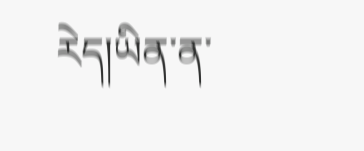རེད།ཡིན་ན་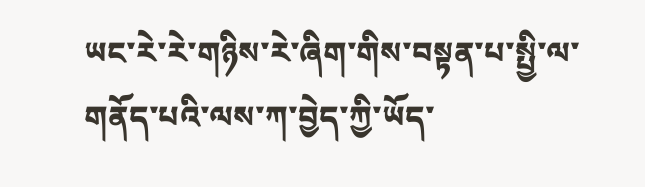ཡང་རེ་རེ་གཉིས་རེ་ཞིག་གིས་བསྟན་པ་སྤྱི་ལ་གནོད་པའི་ལས་ཀ་བྱེད་ཀྱི་ཡོད་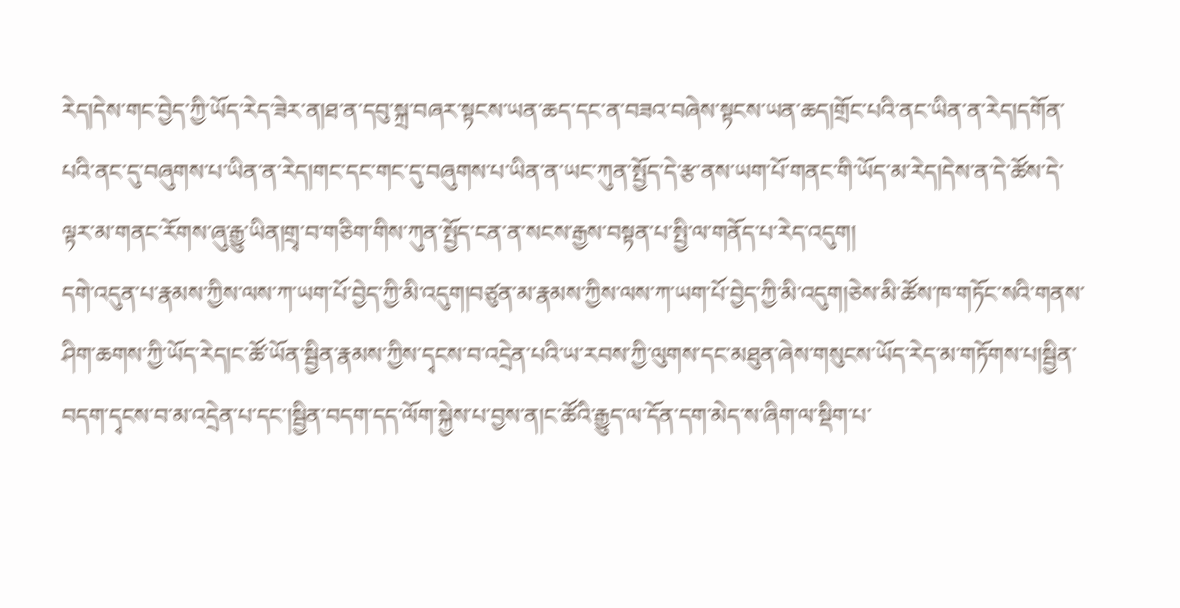རེད།དེས་གང་བྱེད་ཀྱི་ཡོད་རེད་ཟེར་ན།ཐ་ན་དབུ་སྐྲ་བཞར་སྟངས་ཡན་ཆད་དང་ན་བཟའ་བཞེས་སྟངས་ཡན་ཆད།གྲོང་པའི་ནང་ཡིན་ན་རེད།དགོན་པའི་ནང་དུ་བཞུགས་པ་ཡིན་ན་རེད།གང་དང་གང་དུ་བཞུགས་པ་ཡིན་ན་ཡང་ཀུན་སྤྱོད་དེ་རྩ་ནས་ཡག་པོ་གནང་གི་ཡོད་མ་རེད།དེས་ན་དེ་ཚོས་དེ་ལྟར་མ་གནང་རོགས་ཞུ་རྒྱུ་ཡིན།གྲྭ་བ་གཅིག་གིས་ཀུན་སྤྱོད་ངན་ན་སངས་རྒྱས་བསྟན་པ་སྤྱི་ལ་གནོད་པ་རེད་འདུག།
དགེ་འདུན་པ་རྣམས་ཀྱིས་ལས་ཀ་ཡག་པོ་བྱེད་ཀྱི་མི་འདུག།བཙུན་མ་རྣམས་ཀྱིས་ལས་ཀ་ཡག་པོ་བྱེད་ཀྱི་མི་འདུག།ཅེས་མི་ཚོས་ཁ་གཏོང་སའི་གནས་ཤིག་ཆགས་ཀྱི་ཡོད་རེད།ང་ཚོ་ཡོན་སྦྱིན་རྣམས་ཀྱིས་དྭངས་བ་འདྲེན་པའི་ཡ་རབས་ཀྱི་ལུགས་དང་མཐུན་ཞེས་གསུངས་ཡོད་རེད་མ་གཏོགས་པ།སྦྱིན་བདག་དྭངས་བ་མ་འདྲེན་པ་དང་།སྦྱིན་བདག་དད་ལོག་སྐྱེས་པ་བྱས་ན།ང་ཚོའི་རྒྱུད་ལ་དོན་དག་མེད་ས་ཞིག་ལ་སྡིག་པ་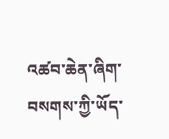འཚབ་ཆེན་ཞིག་བསགས་ཀྱི་ཡོད་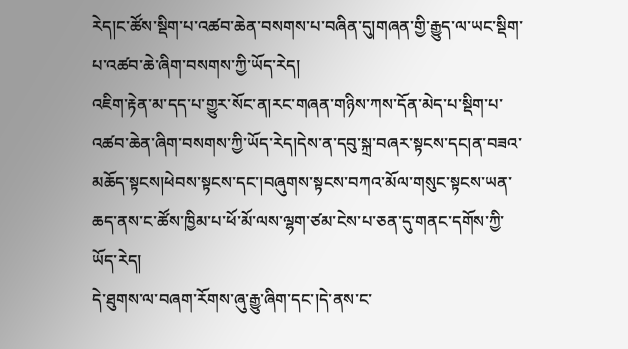རེད།ང་ཚོས་སྡིག་པ་འཚབ་ཆེན་བསགས་པ་བཞིན་དུ།གཞན་གྱི་རྒྱུད་ལ་ཡང་སྡིག་པ་འཚབ་ཆེ་ཞིག་བསགས་ཀྱི་ཡོད་རེད།
འཇིག་རྟེན་མ་དད་པ་གྱུར་སོང་ན།རང་གཞན་གཉིས་ཀས་དོན་མེད་པ་སྡིག་པ་འཚབ་ཆེན་ཞིག་བསགས་ཀྱི་ཡོད་རེད།དེས་ན་དབུ་སྐྲ་བཞར་སྟངས་དང།ན་བཟའ་མཆོད་སྟངས།ཕེབས་སྟངས་དང་།བཞུགས་སྟངས་བཀའ་མོལ་གསུང་སྟངས་ཡན་ཆད་ནས་ང་ཚོས་ཁྱིམ་པ་ཕོ་མོ་ལས་ལྷག་ཙམ་ངེས་པ་ཅན་དུ་གནང་དགོས་ཀྱི་ཡོད་རེད།
དེ་ཐུགས་ལ་བཞག་རོགས་ཞུ་རྒྱུ་ཞིག་དང་།དེ་ནས་ང་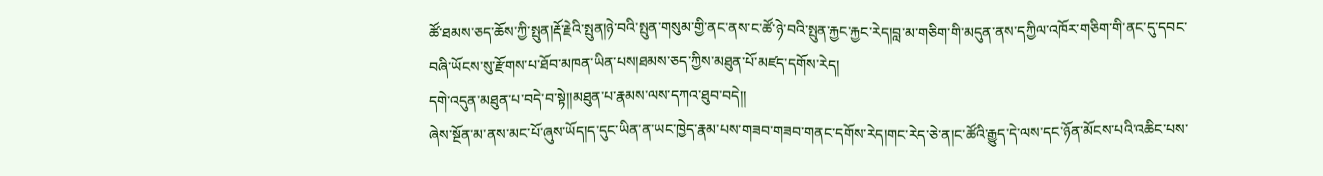ཚོ་ཐམས་ཅད་ཆོས་ཀྱི་སྤུན།རྡོ་རྗེའི་སྤུན།ཉེ་བའི་སྤུན་གསུམ་གྱི་ནང་ནས་ང་ཚོ་ཉེ་བའི་སྤུན་རྐྱང་རྐྱང་རེད།བླ་མ་གཅིག་གི་མདུན་ནས་དཀྱིལ་འཁོར་གཅིག་གི་ནང་དུ་དབང་བཞི་ཡོངས་སུ་རྫོགས་པ་ཐོབ་མཁན་ཡིན་པས།ཐམས་ཅད་ཀྱིས་མཐུན་པོ་མཛད་དགོས་རེད།
དགེ་འདུན་མཐུན་པ་བདེ་བ་སྟེ།།མཐུན་པ་རྣམས་ལས་དཀའ་ཐུབ་བདེ།།
ཞེས་སྔོན་མ་ནས་མང་པོ་ཞུས་ཡོད།ད་དུང་ཡིན་ན་ཡང་ཁྱེད་རྣམ་པས་གཟབ་གཟབ་གནང་དགོས་རེད།གང་རེད་ཅེ་ན།ང་ཚོའི་རྒྱུད་དེ་ལས་དང་ཉོན་མོངས་པའི་འཆིང་པས་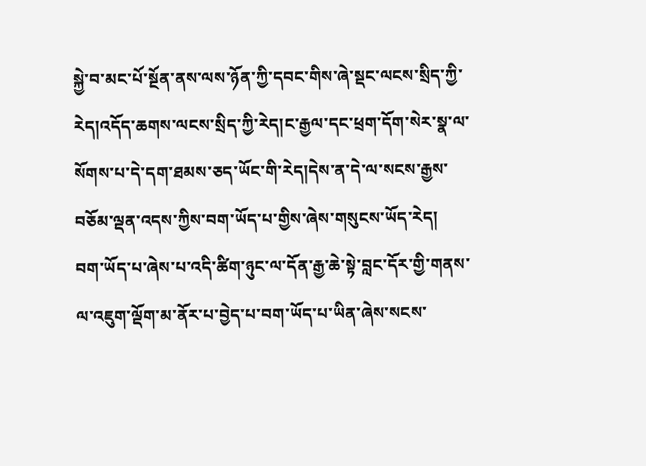སྐྱེ་བ་མང་པོ་སྔོན་ནས་ལས་ཉོན་ཀྱི་དབང་གིས་ཞེ་སྡང་ལངས་སྲིད་ཀྱི་རེད།འདོད་ཆགས་ལངས་སྲིད་ཀྱི་རེད།ང་རྒྱལ་དང་ཕྲག་དོག་སེར་སྣ་ལ་སོགས་པ་དེ་དག་ཐམས་ཅད་ཡོང་གི་རེད།དེས་ན་དེ་ལ་སངས་རྒྱས་བཅོམ་ལྡན་འདས་ཀྱིས་བག་ཡོད་པ་གྱིས་ཞེས་གསུངས་ཡོད་རེད།
བག་ཡོད་པ་ཞེས་པ་འདི་ཚིག་ཉུང་ལ་དོན་རྒྱ་ཆེ་སྟེ་བླང་དོར་གྱི་གནས་ལ་འཇུག་ལྡོག་མ་ནོར་པ་བྱེད་པ་བག་ཡོད་པ་ཡིན་ཞེས་སངས་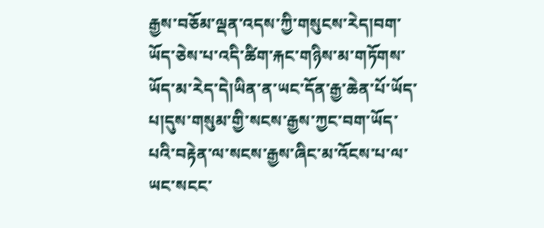རྒྱས་བཅོམ་ལྡན་འདས་ཀྱི་གསུངས་རེད།བག་ཡོད་ཅེས་པ་འདི་ཚིག་རྐང་གཉིས་མ་གཏོགས་ཡོད་མ་རེད་དེ།ཡིན་ན་ཡང་དོན་རྒྱ་ཆེན་པོ་ཡོད་པ།དུས་གསུམ་གྱི་སངས་རྒྱས་ཀྱང་བག་ཡོད་པའི་བརྟེན་ལ་སངས་རྒྱས་ཞིང་མ་འོངས་པ་ལ་ཡང་སངང་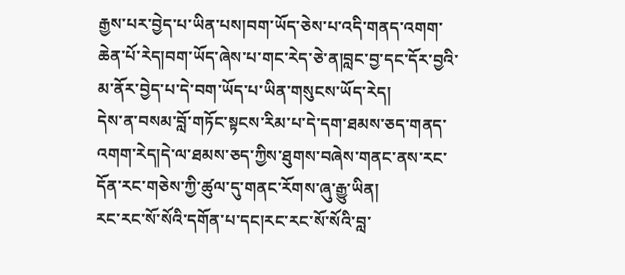རྒྱས་པར་བྱེད་པ་ཡིན་པས།བག་ཡོད་ཅེས་པ་འདི་གནད་འགག་ཆེན་པོ་རེད།བག་ཡོད་ཞེས་པ་གང་རེད་ཅེ་ན།བླང་བྱ་དང་དོར་བྱའི་མ་ནོར་བྱེད་པ་དེ་བག་ཡོད་པ་ཡིན་གསུངས་ཡོད་རེད།
དེས་ན་བསམ་བློ་གཏོང་སྟངས་རིམ་པ་དེ་དག་ཐམས་ཅད་གནད་འགག་རེད།དེ་ལ་ཐམས་ཅད་ཀྱིས་ཐུགས་བཞེས་གནང་ནས་རང་དོན་རང་གཅེས་ཀྱི་ཚུལ་དུ་གནང་རོགས་ཞུ་རྒྱུ་ཡིན།
རང་རང་སོ་སོའི་དགོན་པ་དང།རང་རང་སོ་སོའི་བླ་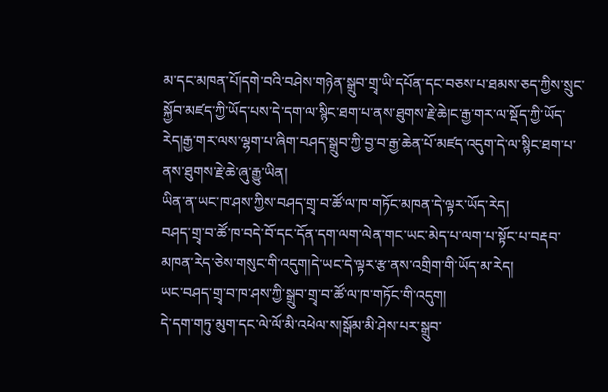མ་དང་མཁན་པོ།དགེ་བའི་བཤེས་གཉེན་སྒྲུབ་གྲྭ་ཡི་དཔོན་དང་བཅས་པ་ཐམས་ཅད་ཀྱིས་སྲུང་སྐྱོབ་མཛད་ཀྱི་ཡོད་པས་དེ་དག་ལ་སྙིང་ཐག་པ་ནས་ཐུགས་རྗེ་ཆེ།ང་རྒྱ་གར་ལ་སྡོད་ཀྱི་ཡོད་རེད།རྒྱ་གར་ལས་ལྷག་པ་ཞིག་བཤད་སྒྲུབ་ཀྱི་བྱ་བ་རྒྱ་ཆེན་པོ་མཛད་འདུག་དེ་ལ་སྙིང་ཐག་པ་ནས་ཐུགས་རྗེ་ཆེ་ཞུ་རྒྱུ་ཡིན།
ཡིན་ན་ཡང་ཁ་ཤས་ཀྱིས་བཤད་གྲྭ་བ་ཚོ་ལ་ཁ་གཏོང་མཁན་དེ་ལྟར་ཡོད་རེད།
བཤད་གྲྭ་བ་ཚོ་ཁ་བདེ་བོ་དང་དོན་དག་ལག་ལེན་གང་ཡང་མེད་པ་ལག་པ་སྟོང་པ་བརྡབ་མཁན་རེད་ཅེས་གསུང་གི་འདུག།དེ་ཡང་དེ་ལྟར་རྩ་ནས་འགྲིག་གི་ཡོད་མ་རེད།
ཡང་བཤད་གྲྭ་བ་ཁ་ཤས་ཀྱི་སྒྲུབ་གྲྭ་བ་ཚོ་ལ་ཁ་གཏོང་གི་འདུག།
དེ་དག་གཏུ་མུག་དང་ལེ་ལོ་མི་འཕེལ་ས།སྒོམ་མི་ཤེས་པར་སྒྲུབ་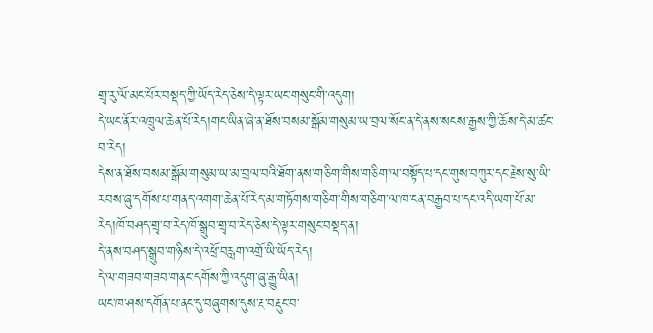གྲྭ་རུ་ལོ་མང་པོར་བསྡད་ཀྱི་ཡོད་རེད་ཅེས་དེ་ལྟར་ཡང་གསུང་གི་འདུག།
དེ་ཡང་ནོར་འཁྲུལ་ཆེན་པོ་རེད།གང་ཡིན་ཞེ་ན་ཐོས་བསམ་སྒོམ་གསུམ་ཡ་བྲལ་སོང་ན་དེ་ནས་སངས་རྒྱས་ཀྱི་ཆོས་དེ་མ་ཚང་བ་རེད།
དེས་ན་ཐོས་བསམ་སྒོམ་གསུམ་ཡ་མ་བྲལ་བའི་ཐོག་ནས་གཅིག་གིས་གཅིག་ལ་བསྟོད་པ་དང་གུས་བཀུར་དང་རྗེས་སུ་ཡི་རབས་ཞུ་དགོས་པ་གནད་འགག་ཆེན་པོ་རེད་མ་གཏོགས་གཅིག་གིས་གཅིག་ལ་ཁ་ངན་བརྒྱབ་པ་དང་འདི་ཡག་པོ་མ་རེད།ཁོ་བཤད་གྲྭ་བ་རེད་ཁོ་སྒྲུབ་གྲྭ་བ་རེད་ཅེས་དེ་ལྟར་གསུང་བསྡད་ན།
དེ་ནས་བཤད་སྒྲུབ་གཉིས་དེ་འཕྲོ་བརླག་འགྲོ་ཡི་ཡོད་རེད།
དེ་ལ་གཟབ་གཟབ་གནང་དགོས་ཀྱི་འདུག་ཞུ་རྒྱུ་ཡིན།
ཡང་ཁ་ཤས་དགོན་པ་ནང་དུ་བཞུགས་དུས་རྔ་བརྡུང་བ་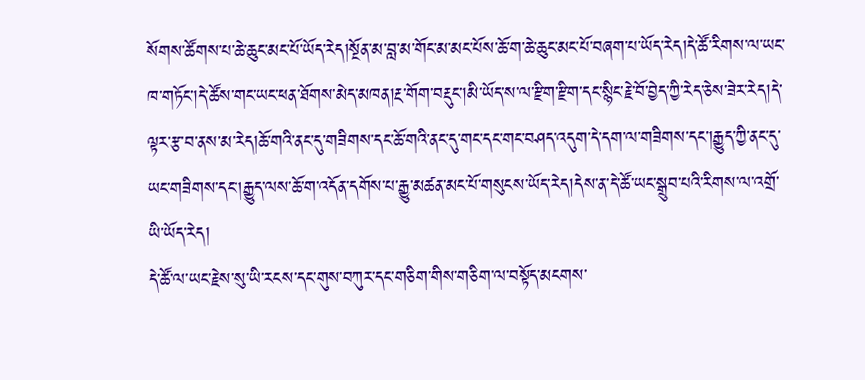སོགས་ཚོགས་པ་ཆེ་ཆུང་མང་པོ་ཡོད་རེད།སྔོན་མ་བླ་མ་གོང་མ་མང་པོས་ཆོ་ག་ཆེ་ཆུང་མང་པོ་བཞག་པ་ཡོད་རེད།དེ་ཚོ་རིགས་ལ་ཡང་ཁ་གཏོང་།དེ་ཚོས་གང་ཡང་ཕན་ཐོགས་མེད་མཁན།རྔ་གོག་བརྡུང་།མི་ཡོད་ས་ལ་རྫིག་རྫིག་དང་སྙིང་རྗེ་བོ་བྱེད་ཀྱི་རེད་ཅེས་ཟེར་རེད།དེ་ལྟར་རྩ་བ་ནས་མ་རེད།ཆོ་གའི་ནང་དུ་གཟིགས་དང་ཆོ་གའི་ནང་དུ་གང་དང་གང་བཤད་འདུག་དེ་དག་ལ་གཟིགས་དང་།རྒྱུད་ཀྱི་ནང་དུ་ཡང་གཟིགས་དང།རྒྱུད་ལས་ཆོ་ག་འདོན་དགོས་པ་རྒྱུ་མཚན་མང་པོ་གསུངས་ཡོད་རེད།དེས་ན་དེ་ཚོ་ཡང་སྒྲུབ་པའི་རིགས་ལ་འགྲོ་ཡི་ཡོད་རེད།
དེ་ཚོ་ལ་ཡང་རྗེས་སུ་ཡི་རངས་དང་གུས་བཀུར་དང་གཅིག་གིས་གཅིག་ལ་བསྟོད་མངགས་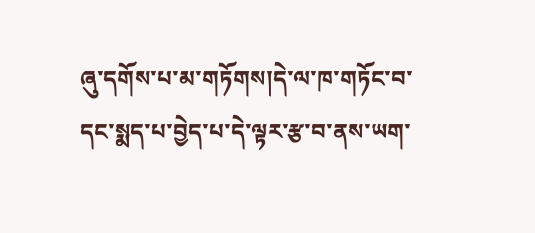ཞུ་དགོས་པ་མ་གཏོགས།དེ་ལ་ཁ་གཏོང་བ་དང་སྨད་པ་བྱེད་པ་དེ་ལྟར་རྩ་བ་ནས་ཡག་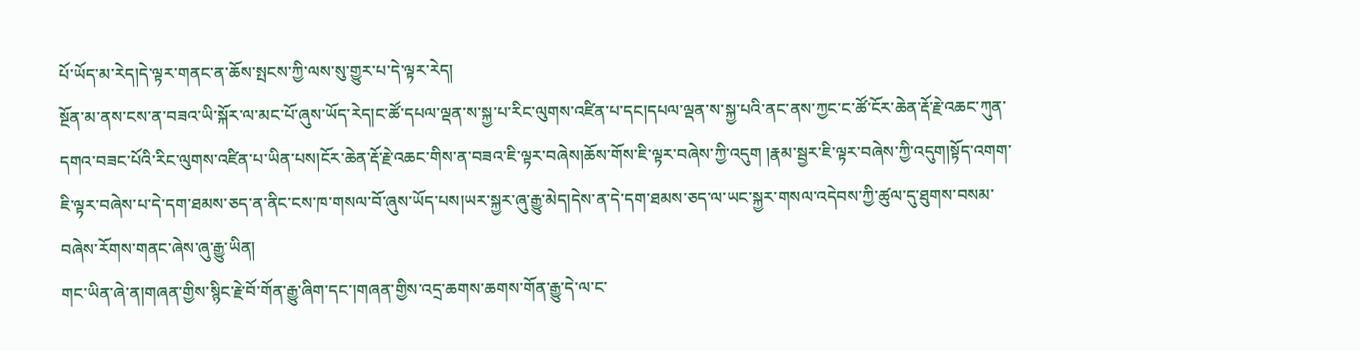པོ་ཡོད་མ་རེད།དེ་ལྟར་གནང་ན་ཆོས་སྤངས་ཀྱི་ལས་སུ་གྱུར་པ་དེ་ལྟར་རེད།
སྔོན་མ་ནས་ངས་ན་བཟའ་ཡི་སྐོར་ལ་མང་པོ་ཞུས་ཡོད་རེད།ང་ཚོ་དཔལ་ལྡན་ས་སྐྱ་པ་རིང་ལུགས་འཛིན་པ་དང།དཔལ་ལྡན་ས་སྐྱ་པའི་ནང་ནས་ཀྱང་ང་ཚོ་ངོར་ཆེན་རྡོ་རྗེ་འཆང་ཀུན་དགའ་བཟང་པོའི་རིང་ལུགས་འཛིན་པ་ཡིན་པས།ངོར་ཆེན་རྡོ་རྗེ་འཆང་གིས་ན་བཟའ་ཇི་ལྟར་བཞེས།ཆོས་གོས་ཇི་ལྟར་བཞེས་ཀྱི་འདུག །རྣམ་སྦྱར་ཇི་ལྟར་བཞེས་ཀྱི་འདུག།སྟོད་འགག་ཇི་ལྟར་བཞེས་པ་དེ་དག་ཐམས་ཅད་ན་ནིང་ངས་ཁ་གསལ་བོ་ཞུས་ཡོད་པས།ཡར་སྐྱར་ཞུ་རྒྱུ་མེད།དེས་ན་དེ་དག་ཐམས་ཅད་ལ་ཡང་སྐྱར་གསལ་འདེབས་ཀྱི་ཚུལ་དུ་ཐུགས་བསམ་བཞེས་རོགས་གནང་ཞེས་ཞུ་རྒྱུ་ཡིན།
གང་ཡིན་ཞེ་ན།གཞན་གྱིས་སྙིང་རྗེ་བོ་གོན་རྒྱུ་ཞིག་དང་།གཞན་གྱིས་འདྲ་ཆགས་ཆགས་གོན་རྒྱུ་དེ་ལ་ང་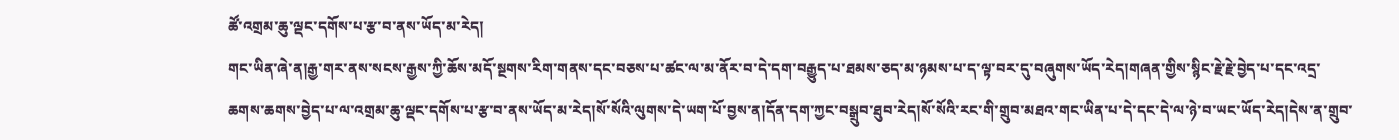ཚོ་འགྲམ་ཆུ་ལྡང་དགོས་པ་རྩ་བ་ནས་ཡོད་མ་རེད།
གང་ཡིན་ཞེ་ན།རྒྱ་གར་ནས་སངས་རྒྱས་ཀྱི་ཆོས་མདོ་སྔགས་རིག་གནས་དང་བཅས་པ་ཚང་ལ་མ་ནོར་བ་དེ་དག་བརྒྱུད་པ་ཐམས་ཅད་མ་ཉམས་པ་ད་ལྟ་བར་དུ་བཞུགས་ཡོད་རེད།གཞན་གྱིས་སྙིང་རྗེ་རྗེ་བྱེད་པ་དང་འདྲ་ཆགས་ཆགས་བྱེད་པ་ལ་འགྲམ་ཆུ་ལྡང་དགོས་པ་རྩ་བ་ནས་ཡོད་མ་རེད།སོ་སོའི་ལུགས་དེ་ཡག་པོ་བྱས་ན།དོན་དག་ཀྱང་བསྒྲུབ་ཐུབ་རེད།སོ་སོའི་རང་གི་གྲུབ་མཐའ་གང་ཡིན་པ་དེ་དང་དེ་ལ་ཉེ་བ་ཡང་ཡོད་རེད།དེས་ན་གྲུབ་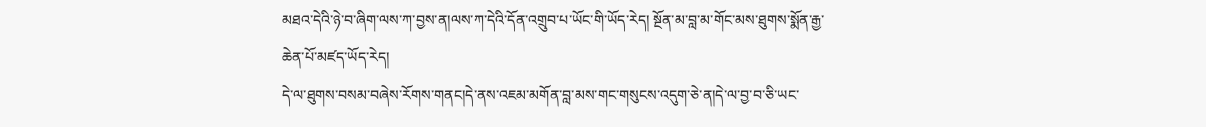མཐའ་དེའི་ཉེ་བ་ཞིག་ལས་ཀ་བྱས་ན།ལས་ཀ་དེའི་དོན་འགྲུབ་པ་ཡོང་གི་ཡོད་རེད། སྔོན་མ་བླ་མ་གོང་མས་ཐུགས་སྨོན་རྒྱ་ཆེན་པོ་མཛད་ཡོད་རེད།
དེ་ལ་ཐུགས་བསམ་བཞེས་རོགས་གནང།དེ་ནས་འཇམ་མགོན་བླ་མས་གང་གསུངས་འདུག་ཅེ་ན།དེ་ལ་བྱ་བ་ཅི་ཡང་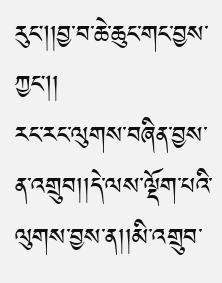རུང།།བྱ་བ་ཆེ་ཆུང་གང་བྱས་ཀྱང།།
རང་རང་ལུགས་བཞིན་བྱས་ན་འགྲུབ།།དེ་ལས་ལྡོག་པའི་ལུགས་བྱས་ན།།མི་འགྲུབ་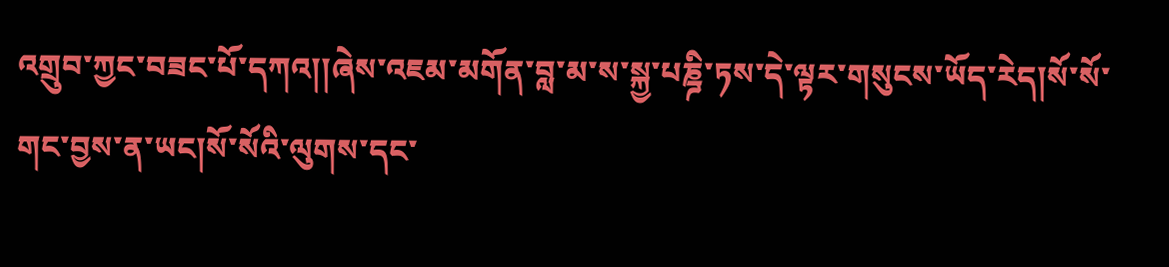འགྲུབ་ཀྱང་བཟང་པོ་དཀའ།།ཞེས་འཇམ་མགོན་བླ་མ་ས་སྐྱ་པཎྜི་ཏས་དེ་ལྟར་གསུངས་ཡོད་རེད།སོ་སོ་གང་བྱས་ན་ཡང།སོ་སོའི་ལུགས་དང་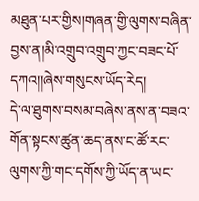མཐུན་པར་གྱིས།གཞན་གྱི་ལུགས་བཞིན་བྱས་ན།མི་འགྲུབ་འགྲུབ་ཀྱང་བཟང་པོ་དཀའ།།ཞེས་གསུངས་ཡོད་རེད།
དེ་ལ་ཐུགས་བསམ་བཞེས་ནས་ན་བཟའ་གོན་སྟངས་ཚུན་ཆད་ནས་ང་ཚོ་རང་ལུགས་ཀྱི་གང་དགོས་ཀྱི་ཡོད་ན་ཡང་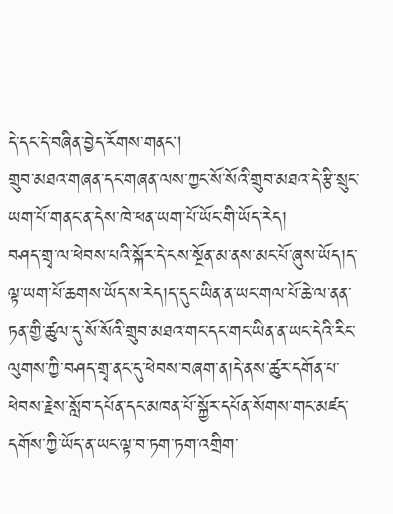དེ་དང་དེ་བཞིན་བྱེད་རོགས་གནང།
གྲུབ་མཐའ་གཞན་དང་གཞན་ལས་ཀྱང་སོ་སོའི་གྲུབ་མཐའ་དེ་རྩི་སྲུང་ཡག་པོ་གནང་ན་དེས་ཁེ་ཕན་ཡག་པོ་ཡོང་གི་ཡོད་རེད།
བཤད་གྲྭ་ལ་ཕེབས་པའི་སྐོར་དེ་ངས་སྔོན་མ་ནས་མང་པོ་ཞུས་ཡོད།ད་ལྟ་ཡག་པོ་ཆགས་ཡོད་ས་རེད།ད་དུང་ཡིན་ན་ཡང་གལ་པོ་ཆེ་ལ་ནན་ཏན་གྱི་ཚུལ་དུ་སོ་སོའི་གྲུབ་མཐའ་གང་དང་གང་ཡིན་ན་ཡང་དེའི་རིང་ལུགས་ཀྱི་བཤད་གྲྭ་ནང་དུ་ཕེབས་བཞག་ན།དེ་ནས་ཚུར་དགོན་པ་ཕེབས་རྗེས་སློབ་དཔོན་དང་མཁན་པོ་སྐྱོར་དཔོན་སོགས་གང་མཛད་དགོས་ཀྱི་ཡོད་ན་ཡང་ལྟ་བ་ཏག་ཏག་འགྲིག་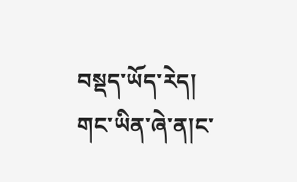བསྡད་ཡོད་རེད།
གང་ཡིན་ཞེ་ན།ང་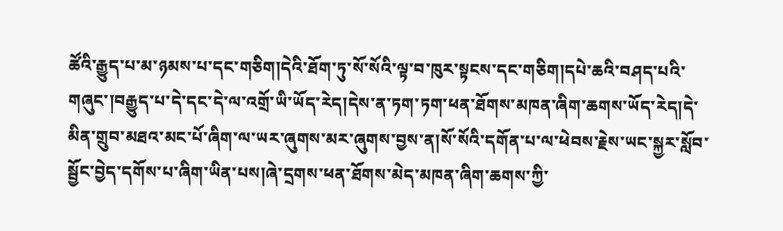ཚོའི་རྒྱུད་པ་མ་ཉམས་པ་དང་གཅིག།དེའི་ཐོག་ཏུ་སོ་སོའི་ལྟ་བ་ཁུར་སྟངས་དང་གཅིག།དཔེ་ཆའི་བཤད་པའི་གཞུང་།བརྒྱུད་པ་དེ་དང་དེ་ལ་འགྲོ་ཡི་ཡོད་རེད།དེས་ན་ཏག་ཏག་ཕན་ཐོགས་མཁན་ཞིག་ཆགས་ཡོད་རེད།དེ་མིན་གྲུབ་མཐའ་མང་པོ་ཞིག་ལ་ཡར་ཞུགས་མར་ཞུགས་བྱས་ན།སོ་སོའི་དགོན་པ་ལ་ཕེབས་རྗེས་ཡང་སྐྱར་སློབ་སྦྱོང་བྱེད་དགོས་པ་ཞིག་ཡིན་པས།ཞེ་དྲགས་ཕན་ཐོགས་མེད་མཁན་ཞིག་ཆགས་ཀྱི་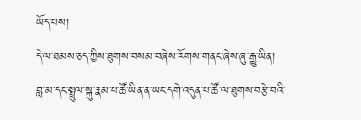ཡོད་པས།
དེ་ལ་ཐམས་ཅད་ཀྱིས་ཐུགས་བསམ་བཞེས་རོགས་གནང་ཞེས་ཞུ་རྒྱུ་ཡིན།
བླ་མ་དང་སྤྲུལ་སྐུ་རྣམ་པ་ཚོ་ཡིན་ན་ཡང་དགེ་འདུན་པ་ཚོ་ལ་ཐུགས་བརྩེ་བའི་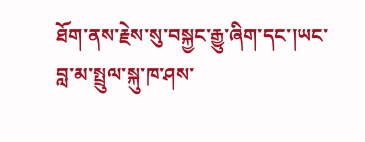ཐོག་ནས་རྗེས་སུ་བསྐྱང་རྒྱུ་ཞིག་དང་།ཡང་བླ་མ་སྤྲུལ་སྐུ་ཁ་ཤས་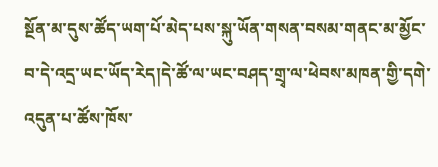སྔོན་མ་དུས་ཚོད་ཡག་པོ་མེད་པས་སྐུ་ཡོན་གསན་བསམ་གནང་མ་མྱོང་བ་དེ་འདྲ་ཡང་ཡོད་རེད།དེ་ཚོ་ལ་ཡང་བཤད་གྲྭ་ལ་ཕེབས་མཁན་གྱི་དགེ་འདུན་པ་ཚོས་ཁོས་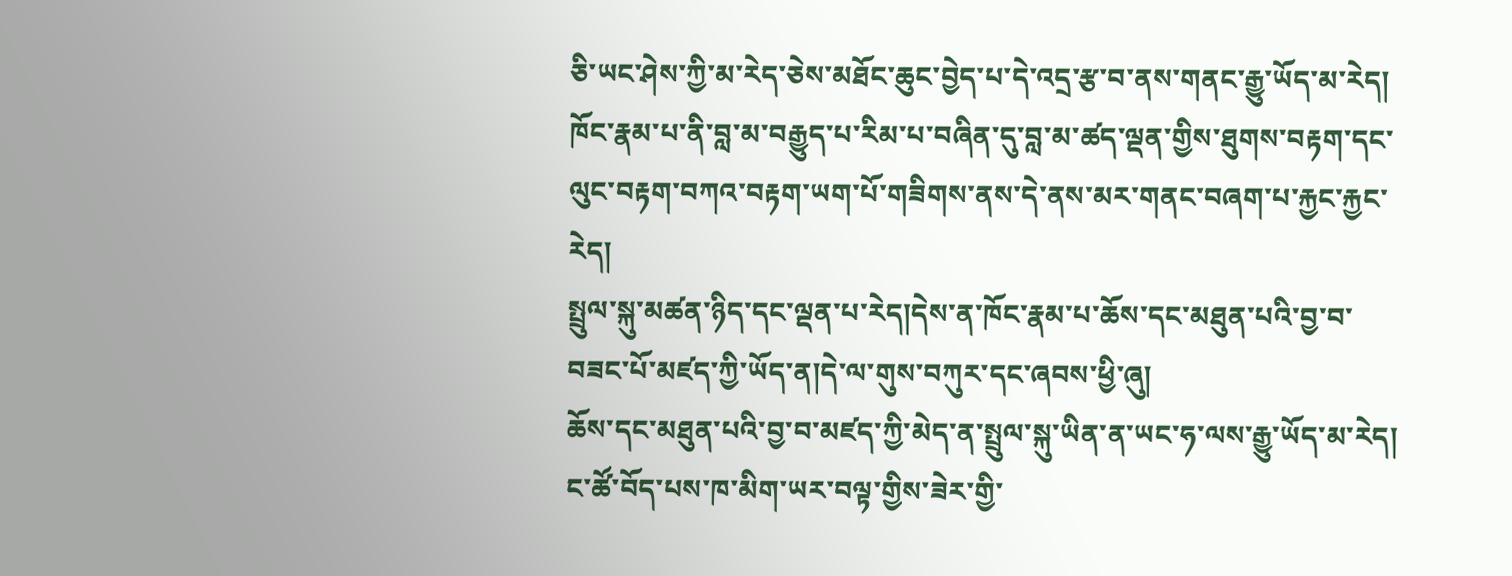ཅི་ཡང་ཤེས་ཀྱི་མ་རེད་ཅེས་མཐོང་ཆུང་བྱེད་པ་དེ་འདྲ་རྩ་བ་ནས་གནང་རྒྱུ་ཡོད་མ་རེད།
ཁོང་རྣམ་པ་ནི་བླ་མ་བརྒྱུད་པ་རིམ་པ་བཞིན་དུ་བླ་མ་ཚད་ལྡན་གྱིས་ཐུགས་བརྟག་དང་ལུང་བརྟག་བཀའ་བརྟག་ཡག་པོ་གཟིགས་ནས་དེ་ནས་མར་གནང་བཞག་པ་རྐྱང་རྐྱང་རེད།
སྤྲུལ་སྐུ་མཚན་ཉིད་དང་ལྡན་པ་རེད།དེས་ན་ཁོང་རྣམ་པ་ཆོས་དང་མཐུན་པའི་བྱ་བ་བཟང་པོ་མཛད་ཀྱི་ཡོད་ན།དེ་ལ་གུས་བཀུར་དང་ཞབས་ཕྱི་ཞུ།
ཆོས་དང་མཐུན་པའི་བྱ་བ་མཛད་ཀྱི་མེད་ན་སྤྲུལ་སྐུ་ཡིན་ན་ཡང་ཧ་ལས་རྒྱུ་ཡོད་མ་རེད།
ང་ཚོ་བོད་པས་ཁ་མིག་ཡར་བལྟ་གྱིས་ཟེར་གྱི་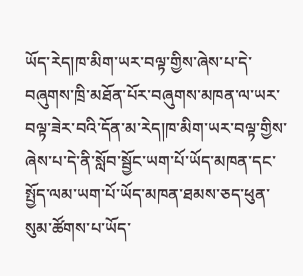ཡོད་རེད།ཁ་མིག་ཡར་བལྟ་གྱིས་ཞེས་པ་དེ་བཞུགས་ཁྲི་མཐོན་པོར་བཞུགས་མཁན་ལ་ཡར་བལྟ་ཟེར་བའི་དོན་མ་རེད།ཁ་མིག་ཡར་བལྟ་གྱིས་ཞེས་པ་དེ་ནི་སློབ་སྦྱོང་ཡག་པོ་ཡོད་མཁན་དང་སྤྱོད་ལམ་ཡག་པོ་ཡོད་མཁན་ཐམས་ཅད་ཕུན་སུམ་ཚོགས་པ་ཡོད་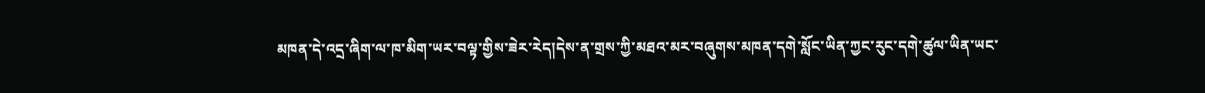མཁན་དེ་འདྲ་ཞིག་ལ་ཁ་མིག་ཡར་བལྟ་གྱིས་ཟེར་རེད།དེས་ན་གྲས་ཀྱི་མཐའ་མར་བཞུགས་མཁན་དགེ་སློང་ཡིན་ཀྱང་རུང་དགེ་ཚུལ་ཡིན་ཡང་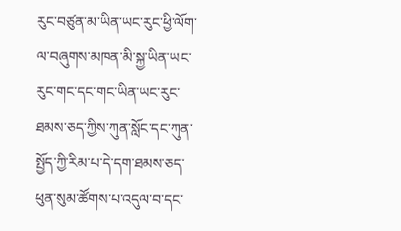རུང་བཙུན་མ་ཡིན་ཡང་རུང་ཕྱི་ལོག་ལ་བཞུགས་མཁན་མི་སྐྱ་ཡིན་ཡང་རུང་གང་དང་གང་ཡིན་ཡང་རུང་ཐམས་ཅད་ཀྱིས་ཀུན་སློང་དང་ཀུན་སྤྱོད་ཀྱི་རིམ་པ་དེ་དག་ཐམས་ཅད་ཕུན་སུམ་ཚོགས་པ་འདུལ་བ་དང་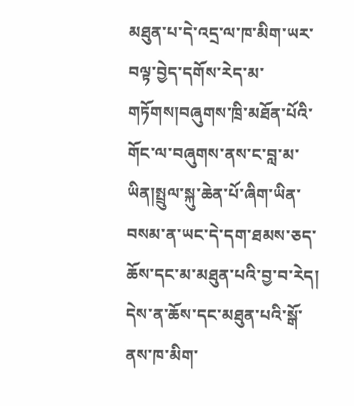མཐུན་པ་དེ་འདྲ་ལ་ཁ་མིག་ཡར་བལྟ་བྱེད་དགོས་རེད་མ་གཏོགས།བཞུགས་ཁྲི་མཐོན་པོའི་གོང་ལ་བཞུགས་ནས་ང་བླ་མ་ཡིན།སྤྲུལ་སྐུ་ཆེན་པོ་ཞིག་ཡིན་བསམ་ན་ཡང་དེ་དག་ཐམས་ཅད་ཆོས་དང་མ་མཐུན་པའི་བྱ་བ་རེད།
དེས་ན་ཆོས་དང་མཐུན་པའི་སྒོ་ནས་ཁ་མིག་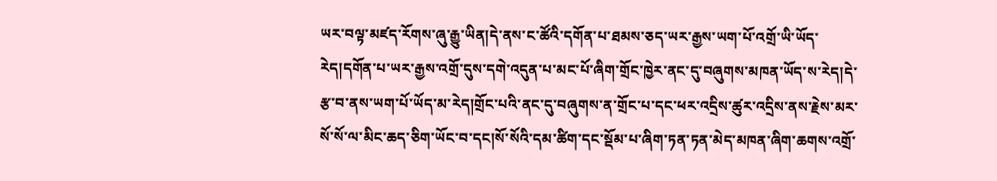ཡར་བལྟ་མཛད་རོགས་ཞུ་རྒྱུ་ཡིན།དེ་ནས་ང་ཚོའི་དགོན་པ་ཐམས་ཅད་ཡར་རྒྱས་ཡག་པོ་འགྲོ་ཡི་ཡོད་རེད།དགོན་པ་ཡར་རྒྱས་འགྲོ་དུས་དགེ་འདུན་པ་མང་པོ་ཞིག་གྲོང་ཁྱེར་ནང་དུ་བཞུགས་མཁན་ཡོད་ས་རེད།དེ་རྩ་བ་ནས་ཡག་པོ་ཡོད་མ་རེད།གྲོང་པའི་ནང་དུ་བཞུགས་ན་གྲོང་པ་དང་ཕར་འདྲིས་ཚུར་འདྲིས་ནས་རྗེས་མར་སོ་སོ་ལ་མིང་ཆད་ཅིག་ཡོང་བ་དང།སོ་སོའི་དམ་ཚིག་དང་སྡོམ་པ་ཞིག་ཏན་ཏན་མེད་མཁན་ཞིག་ཆགས་འགྲོ་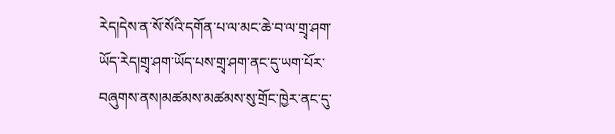རེད།དེས་ན་སོ་སོའི་དགོན་པ་ལ་མང་ཆེ་བ་ལ་གྲྭ་ཤག་ཡོད་རེད།གྲྭ་ཤག་ཡོད་པས་གྲྭ་ཤག་ནང་དུ་ཡག་པོར་བཞུགས་ནས།མཚམས་མཚམས་སུ་གྲོང་ཁྱེར་ནང་དུ་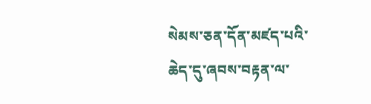སེམས་ཅན་དོན་མཛད་པའི་ཆེད་དུ་ཞབས་བརྟན་ལ་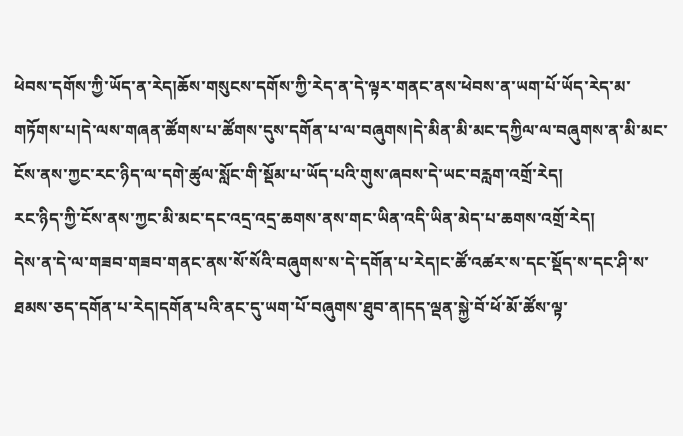ཕེབས་དགོས་ཀྱི་ཡོད་ན་རེད།ཆོས་གསུངས་དགོས་ཀྱི་རེད་ན་དེ་ལྟར་གནང་ནས་ཕེབས་ན་ཡག་པོ་ཡོད་རེད་མ་གཏོགས་པ།དེ་ལས་གཞན་ཚོགས་པ་ཚོགས་དུས་དགོན་པ་ལ་བཞུགས།དེ་མིན་མི་མང་དཀྱིལ་ལ་བཞུགས་ན་མི་མང་ངོས་ནས་ཀྱང་རང་ཉིད་ལ་དགེ་ཚུལ་སློང་གི་སྡོམ་པ་ཡོད་པའི་གུས་ཞབས་དེ་ཡང་བརླག་འགྲོ་རེད།
རང་ཉིད་ཀྱི་ངོས་ནས་ཀྱང་མི་མང་དང་འདྲ་འདྲ་ཆགས་ནས་གང་ཡིན་འདི་ཡིན་མེད་པ་ཆགས་འགྲོ་རེད།
དེས་ན་དེ་ལ་གཟབ་གཟབ་གནང་ནས་སོ་སོའི་བཞུགས་ས་དེ་དགོན་པ་རེད།ང་ཚོ་འཚར་ས་དང་སྡོད་ས་དང་ཤི་ས་ཐམས་ཅད་དགོན་པ་རེད།དགོན་པའི་ནང་དུ་ཡག་པོ་བཞུགས་ཐུབ་ན།དད་ལྡན་སྐྱེ་བོ་ཕོ་མོ་ཚོས་ལྟ་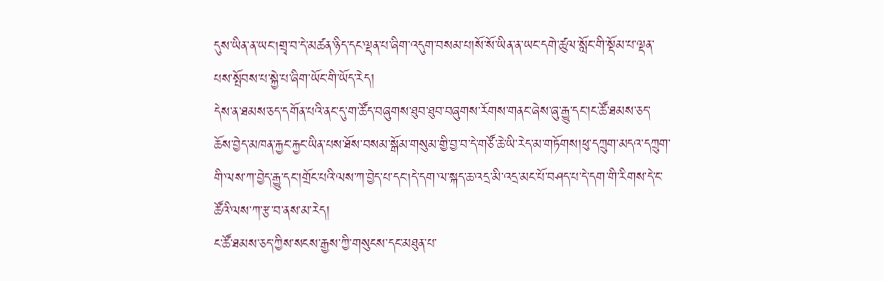དུས་ཡིན་ན་ཡང།གྲྭ་བ་དེ་མཚན་ཉིད་དང་ལྡན་པ་ཞིག་འདུག་བསམ་པ།སོ་སོ་ཡིན་ན་ཡང་དགེ་ཚུལ་སློང་གི་སྡོམ་པ་ལྡན་པས་སྤོབས་པ་སྐྱེ་པ་ཞིག་ཡོང་གི་ཡོད་རེད།
དེས་ན་ཐམས་ཅད་དགོན་པའི་ནང་དུ་ག་ཚོད་བཞུགས་ཐུབ་ཐུབ་བཞུགས་རོགས་གནང་ཞེས་ཞུ་རྒྱུ་དང་།ང་ཚོ་ཐམས་ཅད་ཆོས་བྱེད་མཁན་རྐྱང་རྐྱང་ཡིན་པས་ཐོས་བསམ་སྒོམ་གསུམ་གྱི་བྱ་བ་དེ་གཙོ་ཆེ་ཡི་རེད་མ་གཏོགས།ཕུ་དཀྲུག་མདའ་དཀྲུག་གི་ལས་ཀ་བྱེད་རྒྱུ་དང་།གྲོང་པའི་ལས་ཀ་བྱེད་པ་དང།དེ་དག་ལ་སྐད་ཆ་འདྲ་མི་འདྲ་མང་པོ་བཤད་པ་དེ་དག་གི་རིགས་དེ་ང་ཚོའི་ལས་ཀ་རྩ་བ་ནས་མ་རེད།
ང་ཚོ་ཐམས་ཅད་ཀྱིས་སངས་རྒྱས་ཀྱི་གསུངས་དང་མཐུན་པ་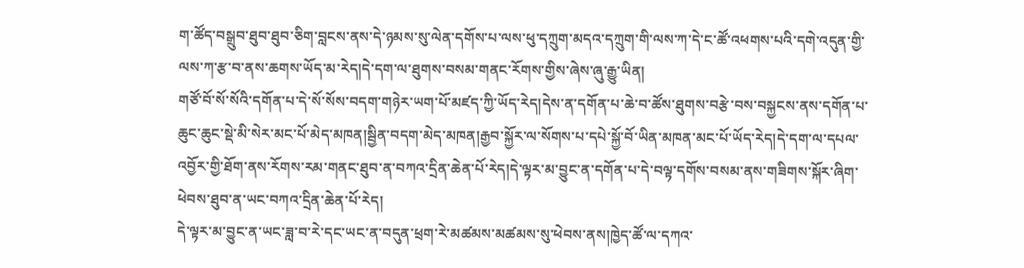ག་ཚོད་བསྒྲུབ་ཐུབ་ཐུབ་ཅིག་བླངས་ནས་དེ་ཉམས་སུ་ལེན་དགོས་པ་ལས་ཕུ་དཀྲུག་མདའ་དཀྲུག་གི་ལས་ཀ་དེ་ང་ཚོ་འཕགས་པའི་དགེ་འདུན་གྱི་ལས་ཀ་རྩ་བ་ནས་ཆགས་ཡོད་མ་རེད།དེ་དག་ལ་ཐུགས་བསམ་གནང་རོགས་གྱིས་ཞེས་ཞུ་རྒྱུ་ཡིན།
གཙོ་བོ་སོ་སོའི་དགོན་པ་དེ་སོ་སོས་བདག་གཉེར་ཡག་པོ་མཛད་ཀྱི་ཡོད་རེད།དེས་ན་དགོན་པ་ཆེ་བ་ཚོས་ཐུགས་བརྩེ་བས་བསྐྱངས་ནས་དགོན་པ་ཆུང་ཆུང་སྡེ་མི་སེར་མང་པོ་མེད་མཁན།སྦྱིན་བདག་མེད་མཁན།རྒྱབ་སྐྱོར་ལ་སོགས་པ་དཔེ་སྐྱོ་བོ་ཡིན་མཁན་མང་པོ་ཡོད་རེད།དེ་དག་ལ་དཔལ་འབྱོར་གྱི་ཐོག་ནས་རོགས་རམ་གནང་ཐུབ་ན་བཀའ་དྲིན་ཆེན་པོ་རེད།དེ་ལྟར་མ་བྱུང་ན་དགོན་པ་དེ་བལྟ་དགོས་བསམ་ནས་གཟིགས་སྐོར་ཞིག་ཕེབས་ཐུབ་ན་ཡང་བཀའ་དྲིན་ཆེན་པོ་རེད།
དེ་ལྟར་མ་བྱུང་ན་ཡང་ཟླ་བ་རེ་དང་ཡང་ན་བདུན་ཕྲག་རེ་མཚམས་མཚམས་སུ་ཕེབས་ནས།ཁྱེད་ཚོ་ལ་དཀའ་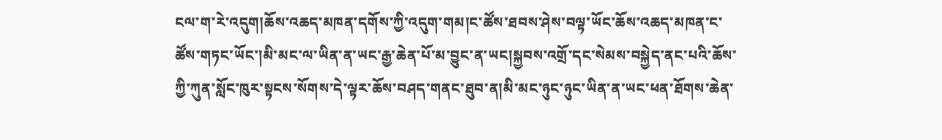ངལ་ག་རེ་འདུག།ཆོས་འཆད་མཁན་དགོས་ཀྱི་འདུག་གམ།ང་ཚོས་ཐབས་ཤེས་བལྟ་ཡོང་ཆོས་འཆད་མཁན་ང་ཚོས་གཏང་ཡོང་།མི་མང་ལ་ཡིན་ན་ཡང་རྒྱ་ཆེན་པོ་མ་བྱུང་ན་ཡང།སྐྱབས་འགྲོ་དང་སེམས་བསྐྱེད་ནང་པའི་ཆོས་ཀྱི་ཀུན་སློང་ཁུར་སྟངས་སོགས་དེ་ལྟར་ཆོས་བཤད་གནང་ཐུབ་ན།མི་མང་ཉུང་ཉུང་ཡིན་ན་ཡང་ཕན་ཐོགས་ཆེན་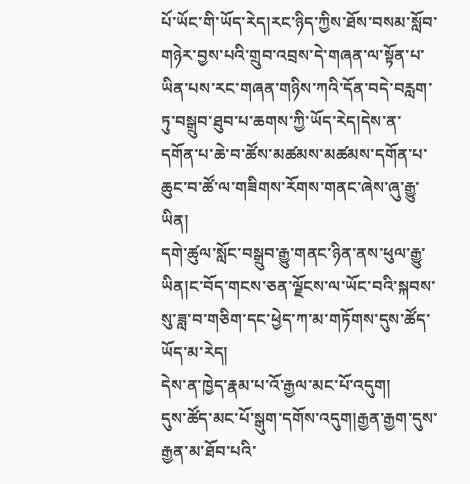པོ་ཡོང་གི་ཡོད་རེད།རང་ཉིད་ཀྱིས་ཐོས་བསམ་སློབ་གཉེར་བྱས་པའི་གྲུབ་འབྲས་དེ་གཞན་ལ་སྟོན་པ་ཡིན་པས་རང་གཞན་གཉིས་ཀའི་དོན་བདེ་བརླག་ཏུ་བསྒྲུབ་ཐུབ་པ་ཆགས་ཀྱི་ཡོད་རེད།དེས་ན་དགོན་པ་ཆེ་བ་ཚོས་མཚམས་མཚམས་དགོན་པ་ཆུང་བ་ཚོ་ལ་གཟིགས་རོགས་གནང་ཞེས་ཞུ་རྒྱུ་ཡིན།
དགེ་ཚུལ་སློང་བསྒྲུབ་རྒྱུ་གནང་ཉིན་ནས་ཕུལ་རྒྱུ་ཡིན།ང་བོད་གངས་ཅན་ལྗོངས་ལ་ཡོང་བའི་སྐབས་སུ་ཟླ་བ་གཅིག་དང་ཕྱེད་ཀ་མ་གཏོགས་དུས་ཚོད་ཡོད་མ་རེད།
དེས་ན་ཁྱེད་རྣམ་པ་འོ་རྒྱལ་མང་པོ་འདུག།
དུས་ཚོད་མང་པོ་སྒུག་དགོས་འདུག།རྒྱན་རྒྱག་དུས་རྒྱན་མ་ཐོབ་པའི་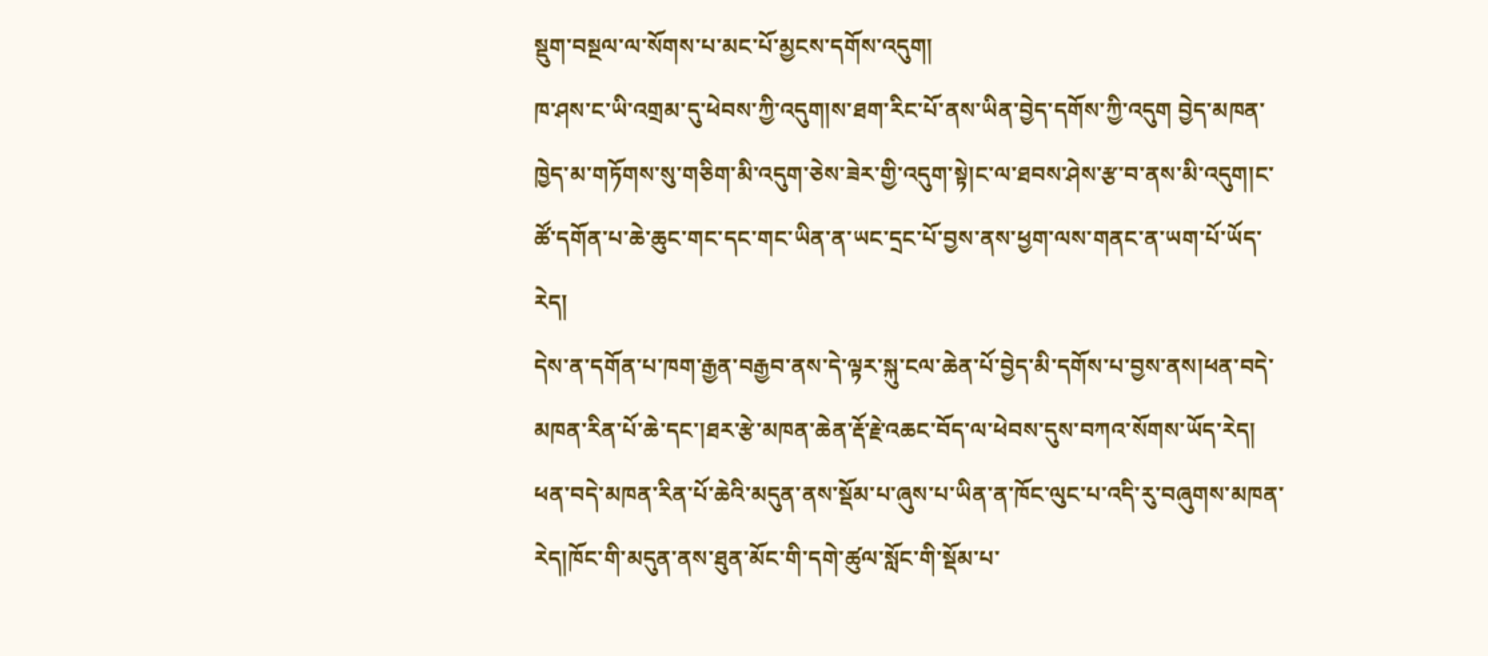སྡུག་བསྔལ་ལ་སོགས་པ་མང་པོ་མྱངས་དགོས་འདུག།
ཁ་ཤས་ང་ཡི་འགྲམ་དུ་ཕེབས་ཀྱི་འདུག།ས་ཐག་རིང་པོ་ནས་ཡིན་བྱེད་དགོས་ཀྱི་འདུག བྱེད་མཁན་ཁྱེད་མ་གཏོགས་སུ་གཅིག་མི་འདུག་ཅེས་ཟེར་གྱི་འདུག་སྟེ།ང་ལ་ཐབས་ཤེས་རྩ་བ་ནས་མི་འདུག།ང་ཚོ་དགོན་པ་ཆེ་ཆུང་གང་དང་གང་ཡིན་ན་ཡང་དྲང་པོ་བྱས་ནས་ཕྱག་ལས་གནང་ན་ཡག་པོ་ཡོད་རེད།
དེས་ན་དགོན་པ་ཁག་རྒྱན་བརྒྱབ་ནས་དེ་ལྟར་སྐུ་ངལ་ཆེན་པོ་བྱེད་མི་དགོས་པ་བྱས་ནས།ཕན་བདེ་མཁན་རིན་པོ་ཆེ་དང་།ཐར་རྩེ་མཁན་ཆེན་རྡོ་རྗེ་འཆང་བོད་ལ་ཕེབས་དུས་བཀའ་སོགས་ཡོད་རེད།
ཕན་བདེ་མཁན་རིན་པོ་ཆེའི་མདུན་ནས་སྡོམ་པ་ཞུས་པ་ཡིན་ན་ཁོང་ལུང་པ་འདི་རུ་བཞུགས་མཁན་རེད།ཁོང་གི་མདུན་ནས་ཐུན་མོང་གི་དགེ་ཚུལ་སློང་གི་སྡོམ་པ་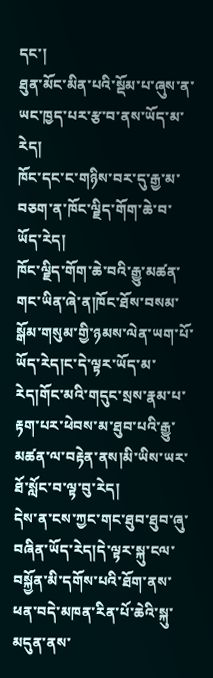དང་།
ཐུན་མོང་མིན་པའི་སྡོམ་པ་ཞུས་ན་ཡང་ཁྱད་པར་རྩ་བ་ནས་ཡོད་མ་རེད།
ཁོང་དང་ང་གཉིས་བར་དུ་རྒྱ་མ་བཅག་ན་ཁོང་ལྗིད་གོག་ཆེ་བ་ཡོད་རེད།
ཁོང་ལྗིད་གོག་ཆེ་བའི་རྒྱུ་མཚན་གང་ཡིན་ཞེ་ན།ཁོང་ཐོས་བསམ་སྒོམ་གསུམ་གྱི་ཉམས་ལེན་ཡག་པོ་ཡོད་རེད།ང་དེ་ལྟར་ཡོད་མ་རེད།གོང་མའི་གདུང་སྲས་རྣམ་པ་རྟག་པར་ཕེབས་མ་ཐུབ་པའི་རྒྱུ་མཚན་ལ་བརྟེན་ནས།མི་ཡིས་ཡར་ཐོ་སློང་བ་ལྟ་བུ་རེད།
དེས་ན་ངས་ཀྱང་གང་ཐུབ་ཐུབ་ཞུ་བཞིན་ཡོད་རེད།དེ་ལྟར་སྐུ་ངལ་བསྐྱོན་མི་དགོས་པའི་ཐོག་ནས་ཕན་བདེ་མཁན་རིན་པོ་ཆེའི་སྐུ་མདུན་ནས་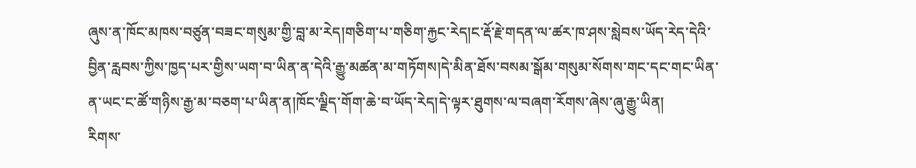ཞུས་ན་ཁོང་མཁས་བཙུན་བཟང་གསུམ་གྱི་བླ་མ་རེད།གཅིག་པ་གཅིག་རྐྱང་རེད།ང་རྡོ་རྗེ་གདན་ལ་ཚར་ཁ་ཤས་སླེབས་ཡོད་རེད་དེའི་བྱིན་རླབས་ཀྱིས་ཁྱད་པར་གྱིས་ཡག་བ་ཡིན་ན་དེའི་རྒྱུ་མཚན་མ་གཏོགས།དེ་མིན་ཐོས་བསམ་སྒོམ་གསུམ་སོགས་གང་དང་གང་ཡིན་ན་ཡང་ང་ཚོ་གཉིས་རྒྱ་མ་བཅག་པ་ཡིན་ན།ཁོང་ལྗིད་གོག་ཆེ་བ་ཡོད་རེད།དེ་ལྟར་ཐུགས་ལ་བཞག་རོགས་ཞེས་ཞུ་རྒྱུ་ཡིན།
རིགས་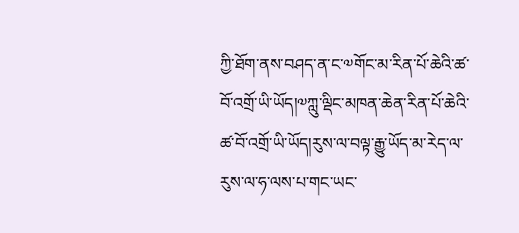ཀྱི་ཐོག་ནས་བཤད་ན་ང་༧གོང་མ་རིན་པོ་ཆེའི་ཚ་བོ་འགྲོ་ཡི་ཡོད།༧ཀླུ་ལྡིང་མཁན་ཆེན་རིན་པོ་ཆེའི་ཚ་བོ་འགྲོ་ཡི་ཡོད།རུས་ལ་བལྟ་རྒྱུ་ཡོད་མ་རེད་ལ་རུས་ལ་ཧ་ལས་པ་གང་ཡང་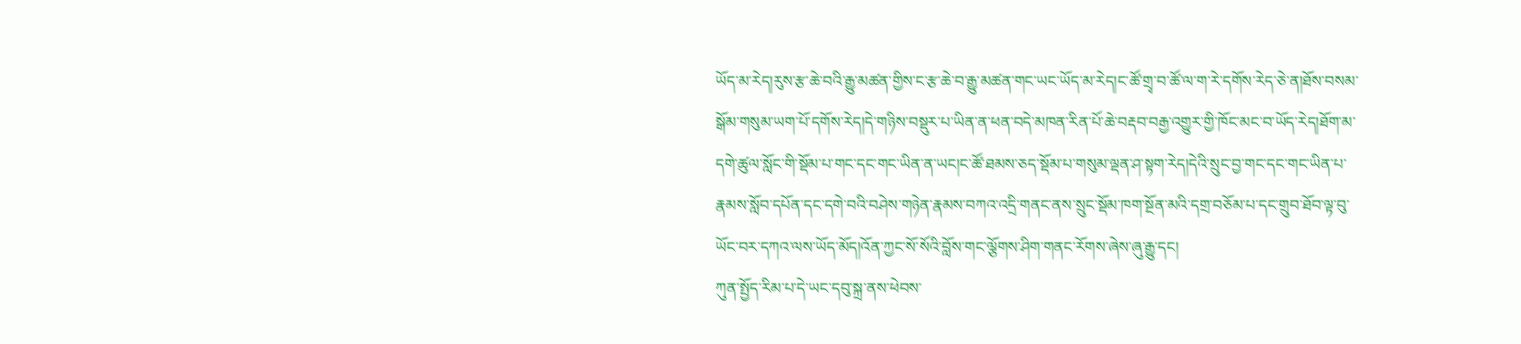ཡོད་མ་རེད།རུས་རྩ་ཆེ་བའི་རྒྱུ་མཚན་གྱིས་ང་རྩ་ཆེ་བ་རྒྱུ་མཚན་གང་ཡང་ཡོད་མ་རེད།ང་ཚོ་གྲྭ་བ་ཚོ་ལ་ག་རེ་དགོས་རེད་ཅེ་ན།ཐོས་བསམ་སྒོམ་གསུམ་ཡག་པོ་དགོས་རེད།དེ་གཉིས་བསྡུར་པ་ཡིན་ན་ཕན་བདེ་མཁན་རིན་པོ་ཆེ་བརྡབ་བརྒྱ་འགྱུར་གྱི་ཁོང་མང་བ་ཡོད་རེད།ཐོག་མ་དགེ་ཚུལ་སློང་གི་སྡོམ་པ་གང་དང་གང་ཡིན་ན་ཡང།ང་ཚོ་ཐམས་ཅད་སྡོམ་པ་གསུམ་ལྡན་ཤ་སྟག་རེད།དེའི་སྲུང་བྱ་གང་དང་གང་ཡིན་པ་རྣམས་སློབ་དཔོན་དང་དགེ་བའི་བཤེས་གཉེན་རྣམས་བཀའ་འདྲི་གནང་ནས་སྲུང་སྡོམ་ཁག་སྔོན་མའི་དགྲ་བཅོམ་པ་དང་གྲུབ་ཐོབ་ལྟ་བུ་ཡོང་བར་དཀའ་ལས་ཡོད་མོད།འོན་ཀྱང་སོ་སོའི་བློས་གང་ལྕོགས་ཤིག་གནང་རོགས་ཞེས་ཞུ་རྒྱུ་དང།
ཀུན་སྤྱོད་རིམ་པ་དེ་ཡང་དབུ་སྐྲ་ནས་ཕེབས་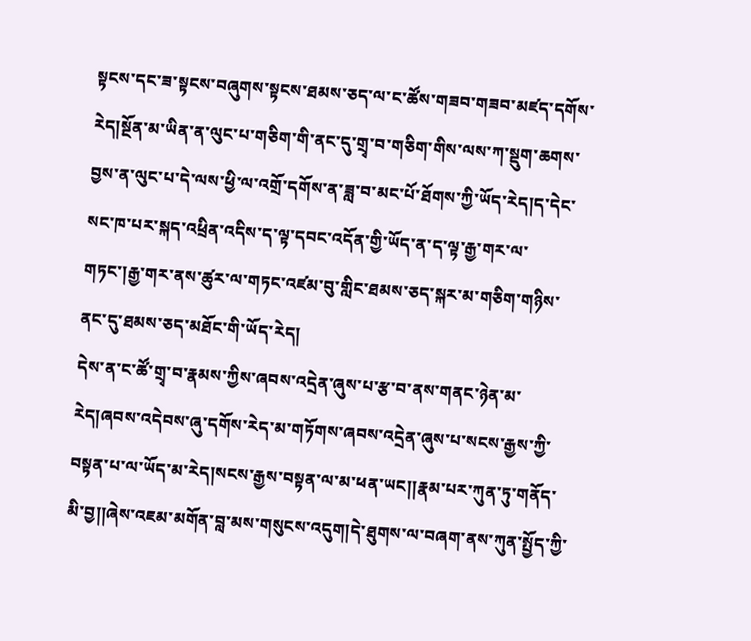སྟངས་དང་ཟ་སྟངས་བཞུགས་སྟངས་ཐམས་ཅད་ལ་ང་ཚོས་གཟབ་གཟབ་མཛད་དགོས་རེད།སྔོན་མ་ཡིན་ན་ལུང་པ་གཅིག་གི་ནང་དུ་གྲྭ་བ་གཅིག་གིས་ལས་ཀ་སྡུག་ཆགས་བྱས་ན་ལུང་པ་དེ་ལས་ཕྱི་ལ་འགྲོ་དགོས་ན་ཟླ་བ་མང་པོ་ཐོགས་ཀྱི་ཡོད་རེད།ད་དེང་སང་ཁ་པར་སྐད་འཕྲིན་འདིས་ད་ལྟ་དབང་འདོན་གྱི་ཡོད་ན་ད་ལྟ་རྒྱ་གར་ལ་གཏང་།རྒྱ་གར་ནས་ཚུར་ལ་གཏང་འཛམ་བུ་གླིང་ཐམས་ཅད་སྐར་མ་གཅིག་གཉིས་ནང་དུ་ཐམས་ཅད་མཐོང་གི་ཡོད་རེད།
དེས་ན་ང་ཚོ་གྲྭ་བ་རྣམས་ཀྱིས་ཞབས་འདྲེན་ཞུས་པ་རྩ་བ་ནས་གནང་ཉེན་མ་རེད།ཞབས་འདེབས་ཞུ་དགོས་རེད་མ་གཏོགས་ཞབས་འདྲེན་ཞུས་པ་སངས་རྒྱས་ཀྱི་བསྟན་པ་ལ་ཡོད་མ་རེད།སངས་རྒྱས་བསྟན་ལ་མ་ཕན་ཡང།།རྣམ་པར་ཀུན་ཏུ་གནོད་མི་བྱ།།ཞེས་འཇམ་མགོན་བླ་མས་གསུངས་འདུག།དེ་ཐུགས་ལ་བཞག་ནས་ཀུན་སྤྱོད་ཀྱི་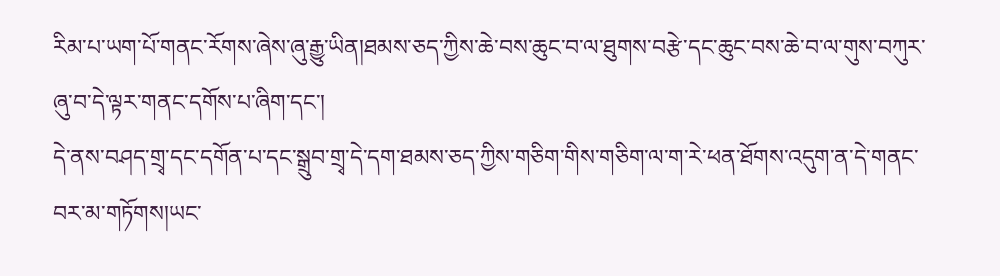རིམ་པ་ཡག་པོ་གནང་རོགས་ཞེས་ཞུ་རྒྱུ་ཡིན།ཐམས་ཅད་ཀྱིས་ཆེ་བས་ཆུང་བ་ལ་ཐུགས་བརྩེ་དང་ཆུང་བས་ཆེ་བ་ལ་གུས་བཀུར་ཞུ་བ་དེ་ལྟར་གནང་དགོས་པ་ཞིག་དང་།
དེ་ནས་བཤད་གྲྭ་དང་དགོན་པ་དང་སྒྲུབ་གྲྭ་དེ་དག་ཐམས་ཅད་ཀྱིས་གཅིག་གིས་གཅིག་ལ་ག་རེ་ཕན་ཐོགས་འདུག་ན་དེ་གནང་བར་མ་གཏོགས།ཡང་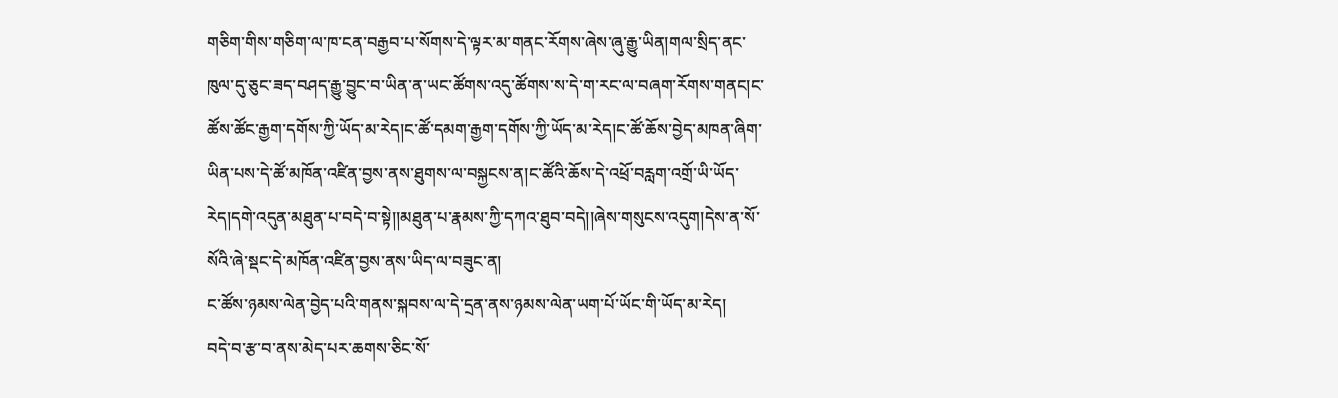གཅིག་གིས་གཅིག་ལ་ཁ་ངན་བརྒྱབ་པ་སོགས་དེ་ལྟར་མ་གནང་རོགས་ཞེས་ཞུ་རྒྱུ་ཡིན།གལ་སྲིད་ནང་ཁུལ་དུ་ཅུང་ཟད་བཤད་རྒྱུ་བྱུང་བ་ཡིན་ན་ཡང་ཚོགས་འདུ་ཚོགས་ས་དེ་ག་རང་ལ་བཞག་རོགས་གནང།ང་ཚོས་ཚོང་རྒྱག་དགོས་ཀྱི་ཡོད་མ་རེད།ང་ཚོ་དམག་རྒྱག་དགོས་ཀྱི་ཡོད་མ་རེད།ང་ཚོ་ཆོས་བྱེད་མཁན་ཞིག་ཡིན་པས་དེ་ཚོ་མཁོན་འཛིན་བྱས་ནས་ཐུགས་ལ་བསྐྱངས་ན།ང་ཚོའི་ཆོས་དེ་འཕྲོ་བརླག་འགྲོ་ཡི་ཡོད་རེད།དགེ་འདུན་མཐུན་པ་བདེ་བ་སྟེ།།མཐུན་པ་རྣམས་ཀྱི་དཀའ་ཐུབ་བདེ།།ཞེས་གསུངས་འདུག།དེས་ན་སོ་སོའི་ཞེ་སྡང་དེ་མཁོན་འཛིན་བྱས་ནས་ཡིད་ལ་བཟུང་ན།
ང་ཚོས་ཉམས་ལེན་བྱེད་པའི་གནས་སྐབས་ལ་དེ་དྲན་ནས་ཉམས་ལེན་ཡག་པོ་ཡོང་གི་ཡོད་མ་རེད།
བདེ་བ་རྩ་བ་ནས་མེད་པར་ཆགས་ཅིང་སོ་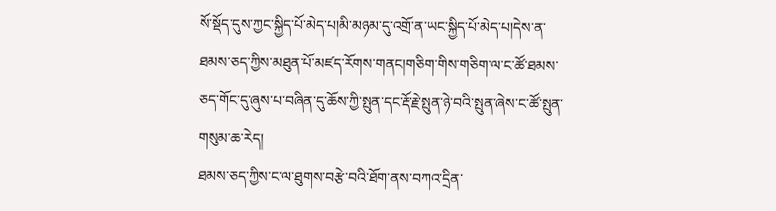སོ་སྡོད་དུས་ཀྱང་སྐྱིད་པོ་མེད་པ།མི་མཉམ་དུ་འགྲོ་ན་ཡང་སྐྱིད་པོ་མེད་པ།དེས་ན་ཐམས་ཅད་ཀྱིས་མཐུན་པོ་མཛད་རོགས་གནང།གཅིག་གིས་གཅིག་ལ་ང་ཚོ་ཐམས་ཅད་གོང་དུ་ཞུས་པ་བཞིན་དུ་ཆོས་ཀྱི་སྤུན་དང་རྡོ་རྗེ་སྤུན་ཉེ་བའི་སྤུན་ཞེས་ང་ཚོ་སྤུན་གསུམ་ཆ་རེད།
ཐམས་ཅད་ཀྱིས་ང་ལ་ཐུགས་བརྩེ་བའི་ཐོག་ནས་བཀའ་དྲིན་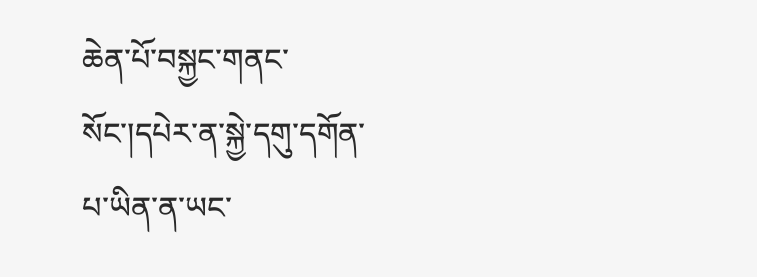ཆེན་པོ་བསྐྱང་གནང་སོང་།དཔེར་ན་སྐྱེ་དགུ་དགོན་པ་ཡིན་ན་ཡང་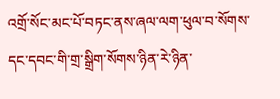འགྲོ་སོང་མང་པོ་བཏང་ནས་ཞལ་ལག་ཕུལ་བ་སོགས་དང་དབང་གི་གྲ་སྒྲིག་སོགས་ཉིན་རེ་ཉིན་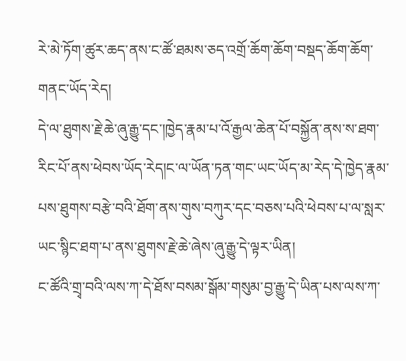རེ་མེ་ཏོག་ཚུར་ཆད་ནས་ང་ཚོ་ཐམས་ཅད་འགྲོ་ཆོག་ཆོག་བསྡད་ཆོག་ཆོག་གནང་ཡོད་རེད།
དེ་ལ་ཐུགས་རྗེ་ཆེ་ཞུ་རྒྱུ་དང་།ཁྱེད་རྣམ་པ་འོ་རྒྱལ་ཆེན་པོ་བསྐྱོན་ནས་ས་ཐག་རིང་པོ་ནས་ཕེབས་ཡོད་རེད།ང་ལ་ཡོན་ཏན་གང་ཡང་ཡོད་མ་རེད་དེ་ཁྱེད་རྣམ་པས་ཐུགས་བརྩེ་བའི་ཐོག་ནས་གུས་བཀུར་དང་བཅས་པའི་ཕེབས་པ་ལ་སླར་ཡང་སྙིང་ཐག་པ་ནས་ཐུགས་རྗེ་ཆེ་ཞེས་ཞུ་རྒྱུ་དེ་ལྟར་ཡིན།
ང་ཚོའི་གྲྭ་བའི་ལས་ཀ་དེ་ཐོས་བསམ་སྒོམ་གསུམ་བྱ་རྒྱུ་དེ་ཡིན་པས་ལས་ཀ་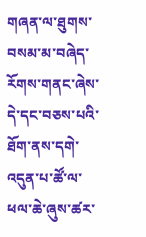གཞན་ལ་ཐུགས་བསམ་མ་བཞེད་རོགས་གནང་ཞེས་དེ་དང་བཅས་པའི་ཐོག་ནས་དགེ་འདུན་པ་ཚོ་ལ་ཕལ་ཆེ་ཞུས་ཚར་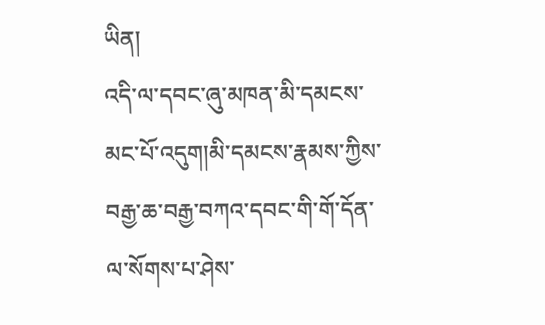ཡིན།
འདི་ལ་དབང་ཞུ་མཁན་མི་དམངས་མང་པོ་འདུག།མི་དམངས་རྣམས་ཀྱིས་བརྒྱ་ཆ་བརྒྱ་བཀའ་དབང་གི་གོ་དོན་ལ་སོགས་པ་ཤེས་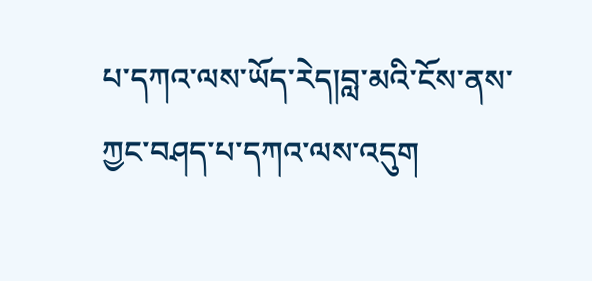པ་དཀའ་ལས་ཡོད་རེད།བླ་མའི་ངོས་ནས་ཀྱང་བཤད་པ་དཀའ་ལས་འདུག